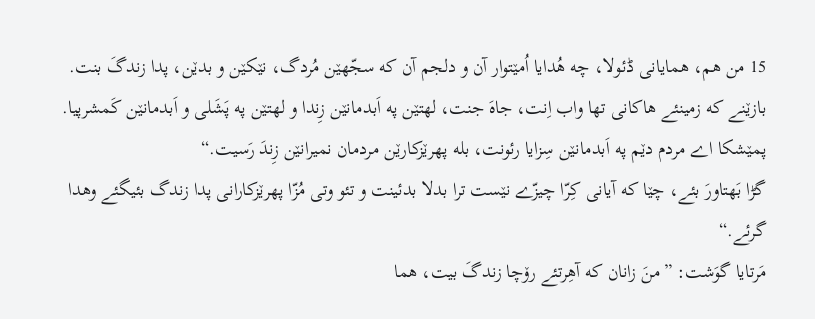15 من هم، همایانی ڈئولا، چه هُدایا اُمێتوار آن و دلجم آن که سجّهێن مُردگ، نێکێن و بدێن، پدا زندگَ بنت.
بازێنے که زمینئے هاکانی تها واب اِنت، جاهَ جنت، لهتێن په اَبدمانێن زِندا و لهتێن په پَشَلی و اَبدمانێن کَمشرپیا.
پمێشکا اے مردم دێم په اَبدمانێن سِزایا رئونت، بله پهرێزکارێن مردمان نمیرانێن زِندَ رَسیت.“
گڑا بَهتاورَ بئے، چێا که آیانی کِرّا چیزّے نێست ترا بدلا بدئینت و تئو وتی مُزّا پهرێزکارانی پدا زندگ بئیگئے وهدا گرئے.“
مَرتایا گوَشت: ”منَ زانان که آهِرتئے رۆچا زندگَ بیت، هما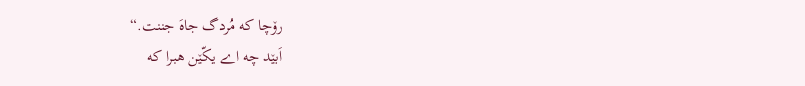رۆچا که مُردگ جاهَ جننت.“
اَبێد چه اے یکّێن هبرا که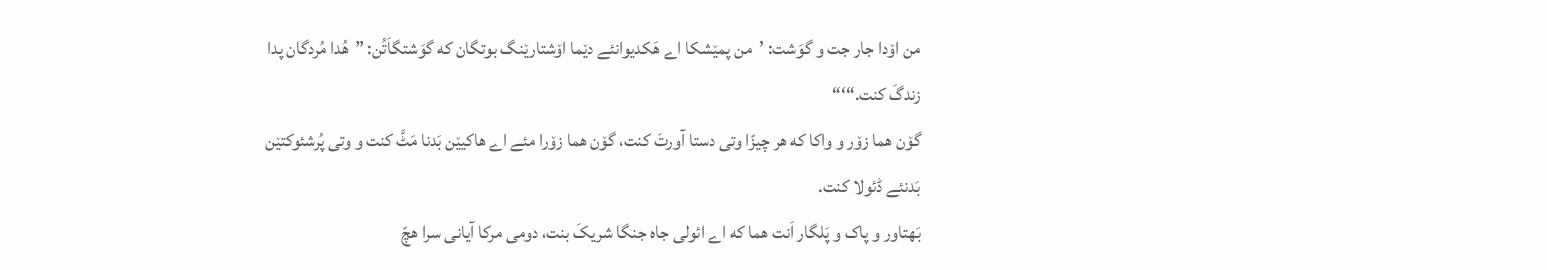من اۆدا جار جت و گوَشت: ’من پمێشکا اے هَکدیوانئے دێما اۆشتارێنگ بوتگان که گوَشتگاَتُن: ”هُدا مُردگان پدا زندگَ کنت.“‘“
گۆن هما زۆر و واکا که هر چیزّا وتی دستا آورتَ کنت، گۆن هما زۆرا مئے اے هاکیێن بَدنا مَٹَّ کنت و وتی پُرشئوکتێن بَدنئے ڈئولا کنت.
بَهتاور و پاک و پَلگار اَنت هما که اے ائولی جاه جنگا شریکَ بنت، دومی مرکا آیانی سرا هچّ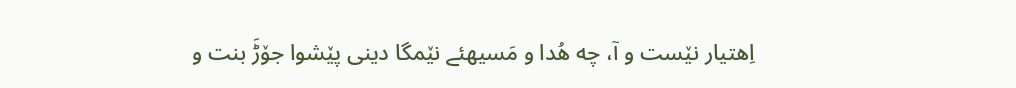اِهتیار نێست و آ، چه هُدا و مَسیهئے نێمگا دینی پێشوا جۆڑَ بنت و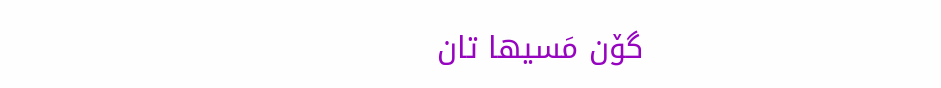گۆن مَسیها تان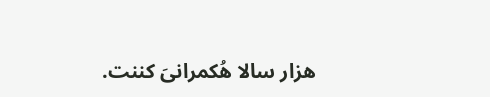هزار سالا هُکمرانیَ کننت.